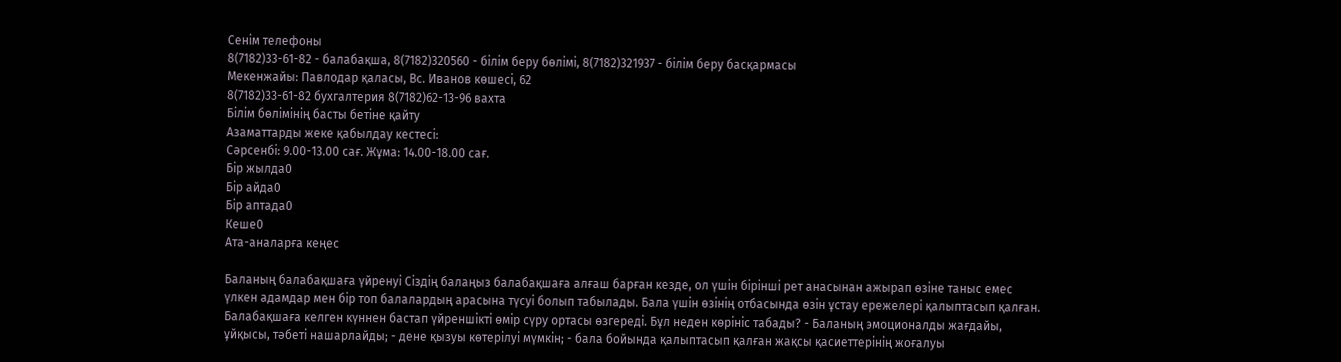Сенім телефоны
8(7182)33-61-82 - балабақша, 8(7182)320560 - білім беру бөлімі, 8(7182)321937 - білім беру басқармасы
Мекенжайы: Павлодар қаласы, Вс. Иванов көшесі, 62
8(7182)33-61-82 бухгалтерия 8(7182)62-13-96 вахта
Білім бөлімінің басты бетіне қайту
Азаматтарды жеке қабылдау кестесі:
Сәрсенбі: 9.00-13.00 сағ. Жұма: 14.00-18.00 сағ.
Бір жылда0
Бір айда0
Бір аптада0
Кеше0
Ата-аналарға кеңес

Баланың балабақшаға үйренуі Сіздің балаңыз балабақшаға алғаш барған кезде, ол үшін бірінші рет анасынан ажырап өзіне таныс емес үлкен адамдар мен бір топ балалардың арасына түсуі болып табылады. Бала үшін өзінің отбасында өзін ұстау ережелері қалыптасып қалған. Балабақшаға келген күннен бастап үйреншікті өмір сүру ортасы өзгереді. Бұл неден көрініс табады? - Баланың эмоционалды жағдайы, ұйқысы, тәбеті нашарлайды; - дене қызуы көтерілуі мүмкін; - бала бойында қалыптасып қалған жақсы қасиеттерінің жоғалуы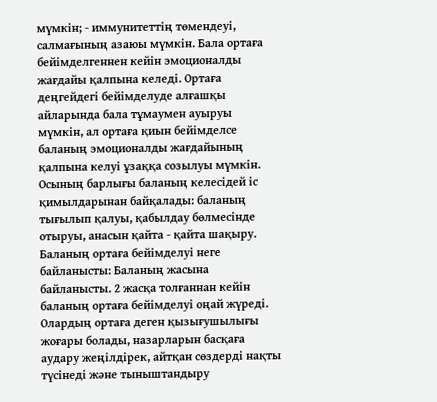мүмкін; - иммунитеттің төмендеуі, салмағының азаюы мүмкін. Бала ортаға бейімделгеннен кейін эмоционалды жағдайы қалпына келеді. Ортаға деңгейдегі бейімделуде алғашқы айларында бала тұмаумен ауыруы мүмкін, ал ортаға қиын бейімделсе баланың эмоционалды жағдайының қалпына келуі ұзаққа созылуы мүмкін. Осының барлығы баланың келесідей іс қимылдарынан байқалады: баланың тығылып қалуы, қабылдау бөлмесінде отыруы, анасын қайта - қайта шақыру. Баланың ортаға бейімделуі неге байланысты: Баланың жасына байланысты. 2 жасқа толғаннан кейін баланың ортаға бейімделуі оңай жүреді. Олардың ортаға деген қызығушылығы жоғары болады, назарларын басқаға аудару жеңілдірек, айтқан сөздерді нақты түсінеді және тыныштандыру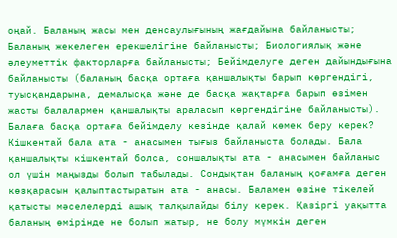оңай. Баланың жасы мен денсаулығының жағдайына байланысты; Баланың жекелеген ерекшелігіне байланысты; Биологиялық және әлеуметтік факторларға байланысты; Бейімделуге деген дайындығына байланысты (баланың басқа ортаға қаншалықты барып көргендігі, туысқандарына, демалысқа және де басқа жақтарға барып өзімен жасты балалармен қаншалықты араласып көргендігіне байланысты). Балаға басқа ортаға бейімделу кезінде қалай көмек беру керек? Кішкентай бала ата - анасымен тығыз байланыста болады. Бала қаншалықты кішкентай болса, соншалықты ата - анасымен байланыс ол үшін маңызды болып табылады. Сондықтан баланың қоғамға деген көзқарасын қалыптастыратын ата - анасы. Баламен өзіне тікелей қатысты мәселелерді ашық талқылайды білу керек. Қазіргі уақытта баланың өмірінде не болып жатыр, не болу мүмкін деген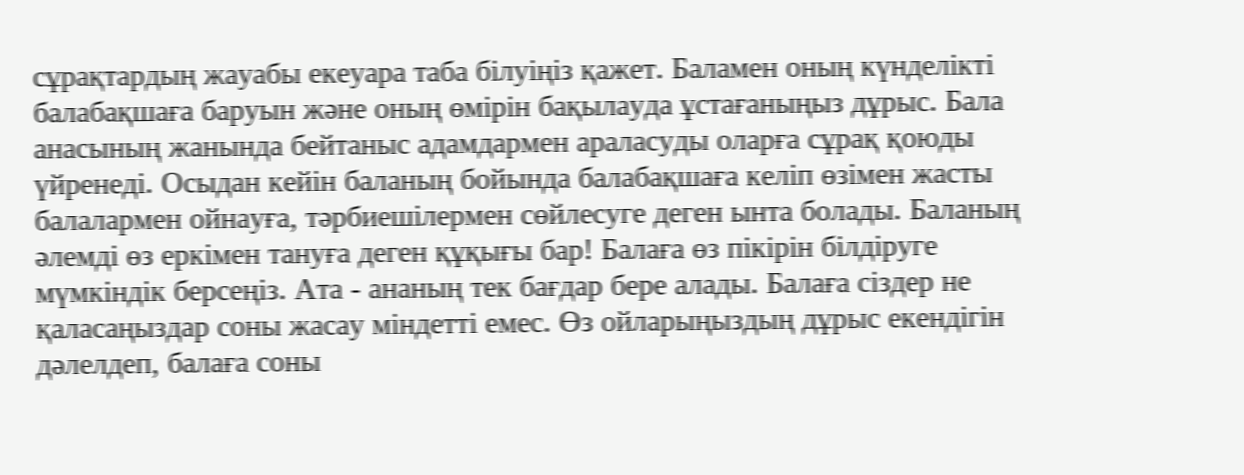сұрақтардың жауабы екеуара таба білуіңіз қажет. Баламен оның күнделікті балабақшаға баруын және оның өмірін бақылауда ұстағаныңыз дұрыс. Бала анасының жанында бейтаныс адамдармен араласуды оларға сұрақ қоюды үйренеді. Осыдан кейін баланың бойында балабақшаға келіп өзімен жасты балалармен ойнауға, тәрбиешілермен сөйлесуге деген ынта болады. Баланың әлемді өз еркімен тануға деген құқығы бар! Балаға өз пікірін білдіруге мүмкіндік берсеңіз. Ата - ананың тек бағдар бере алады. Балаға сіздер не қаласаңыздар соны жасау міндетті емес. Өз ойларыңыздың дұрыс екендігін дәлелдеп, балаға соны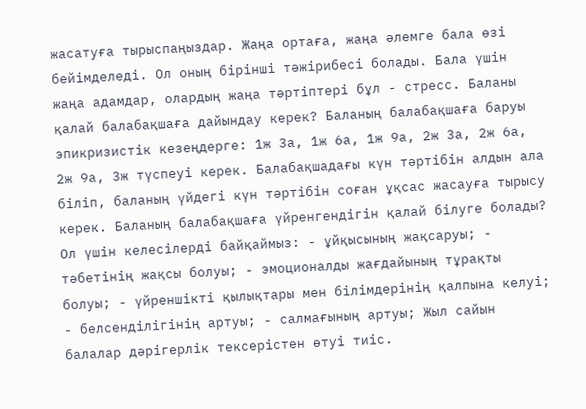жасатуға тырыспаңыздар. Жаңа ортаға, жаңа әлемге бала өзі бейімделеді. Ол оның бірінші тәжірибесі болады. Бала үшін жаңа адамдар, олардың жаңа тәртіптері бұл - стресс. Баланы қалай балабақшаға дайындау керек? Баланың балабақшаға баруы эпикризистік кезеңдерге: 1ж 3а, 1ж 6а, 1ж 9а, 2ж 3а, 2ж 6а, 2ж 9а, 3ж түспеуі керек. Балабақшадағы күн тәртібін алдын ала біліп, баланың үйдегі күн тәртібін соған ұқсас жасауға тырысу керек. Баланың балабақшаға үйренгендігін қалай білуге болады? Ол үшін келесілерді байқаймыз: - ұйқысының жақсаруы; - тәбетінің жақсы болуы; - эмоционалды жағдайының тұрақты болуы; - үйреншікті қылықтары мен білімдерінің қалпына келуі; - белсенділігінің артуы; - салмағының артуы; Жыл сайын балалар дәрігерлік тексерістен өтуі тиіс.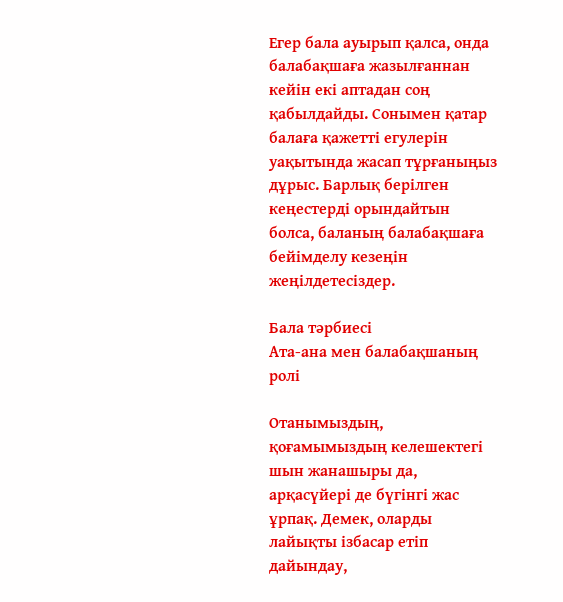Егер бала ауырып қалса, онда балабақшаға жазылғаннан кейін екі аптадан соң қабылдайды. Сонымен қатар балаға қажетті егулерін уақытында жасап тұрғаныңыз дұрыс. Барлық берілген кеңестерді орындайтын болса, баланың балабақшаға бейімделу кезеңін жеңілдетесіздер.

Бала тәрбиесі
Ата-ана мен балабақшаның ролі

Отанымыздың, қоғамымыздың келешектегі шын жанашыры да, арқасүйері де бүгінгі жас ұрпақ. Демек, оларды лайықты ізбасар етіп дайындау,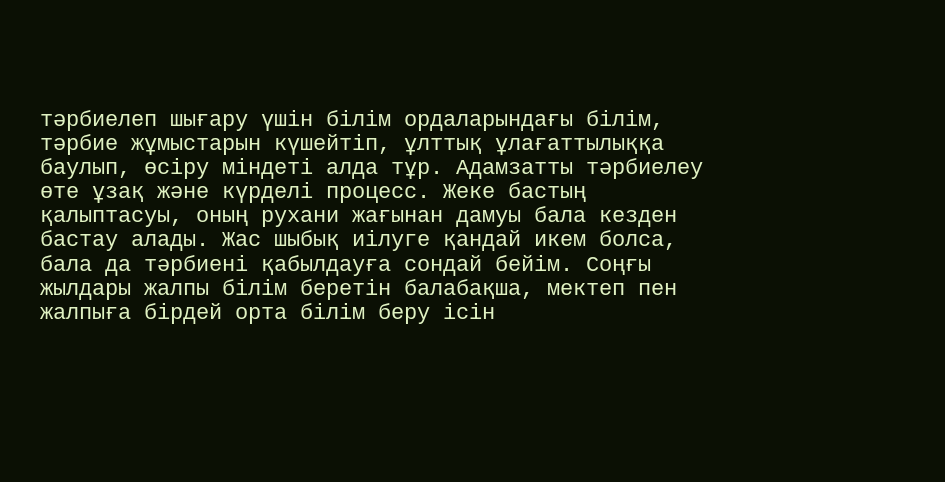тәрбиелеп шығару үшін білім ордаларындағы білім, тәрбие жұмыстарын күшейтіп, ұлттық ұлағаттылыққа баулып, өсіру міндеті алда тұр. Адамзатты тәрбиелеу өте ұзақ және күрделі процесс. Жеке бастың қалыптасуы, оның рухани жағынан дамуы бала кезден бастау алады. Жас шыбық иілуге қандай икем болса, бала да тәрбиені қабылдауға сондай бейім. Соңғы жылдары жалпы білім беретін балабақша, мектеп пен жалпыға бірдей орта білім беру ісін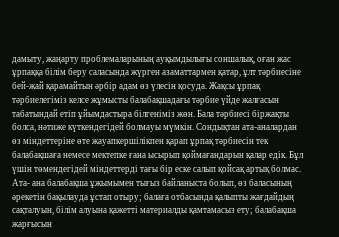дамыту, жаңарту проблемаларының ауқымдылығы соншалық, оған жас ұрпаққа білім беру саласында жүрген азаматтармен қатар, ұлт тәрбиесіне бей-жай қарамайтын әрбір адам өз үлесін қосуда. Жақсы ұрпақ тәрбиелегіміз келсе жұмысты балабақшадағы тәрбие үйде жалғасын табатындай етіп ұйымдастыра білгеніміз жөн. Бала тәрбиесі біржақты болса, нәтиже күткендегідей болмауы мүмкін. Сондықтан ата-аналардан өз міндеттеріне өте жауапкершілікпен қарап ұрпақ тәрбиесін тек балабақшаға немесе мектепке ғана ысырып қоймағандарын қалар едік. Бұл үшін төмендегідей міндеттерді тағы бір еске салып қойсақ артық болмас. Ата- ана балабақша ұжымымен тығыз байланыста болып, өз баласының әрекетін бақылауда ұстап отыру; балаға отбасында қалыпты жағдайдың сақталуын, білім алуына қажетті материалды қамтамасыз ету; балабақша жарғысын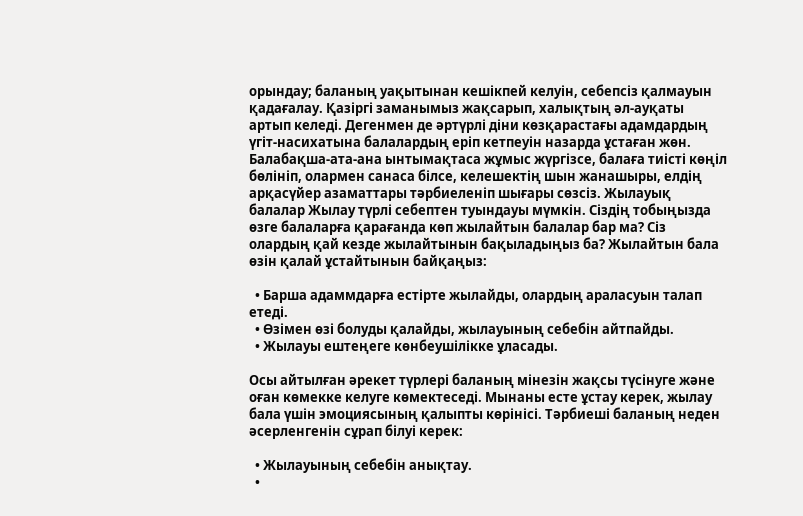орындау; баланың уақытынан кешікпей келуін, себепсіз қалмауын қадағалау. Қазіргі заманымыз жақсарып, халықтың әл-ауқаты артып келеді. Дегенмен де әртүрлі діни көзқарастағы адамдардың үгіт-насихатына балалардың еріп кетпеуін назарда ұстаған жөн. Балабақша-ата-ана ынтымақтаса жұмыс жүргізсе, балаға тиісті көңіл бөлініп, олармен санаса білсе, келешектің шын жанашыры, елдің арқасүйер азаматтары тәрбиеленіп шығары сөзсіз. Жылауық балалар Жылау түрлі себептен туындауы мүмкін. Сіздің тобыңызда өзге балаларға қарағанда көп жылайтын балалар бар ма? Сіз олардың қай кезде жылайтынын бақыладыңыз ба? Жылайтын бала өзін қалай ұстайтынын байқаңыз:

  • Барша адаммдарға естірте жылайды, олардың араласуын талап етеді.
  • Өзімен өзі болуды қалайды, жылауының себебін айтпайды.
  • Жылауы ештеңеге көнбеушілікке ұласады.

Осы айтылған әрекет түрлері баланың мінезін жақсы түсінуге және оған көмекке келуге көмектеседі. Мынаны есте ұстау керек, жылау бала үшін эмоциясының қалыпты көрінісі. Тәрбиеші баланың неден әсерленгенін сұрап білуі керек:

  • Жылауының себебін анықтау.
  •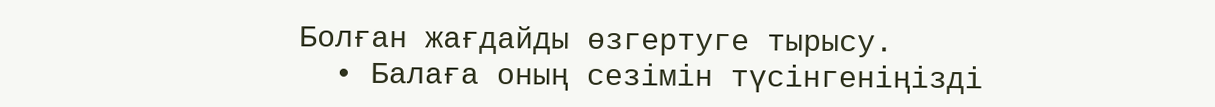Болған жағдайды өзгертуге тырысу.
  • Балаға оның сезімін түсінгеніңізді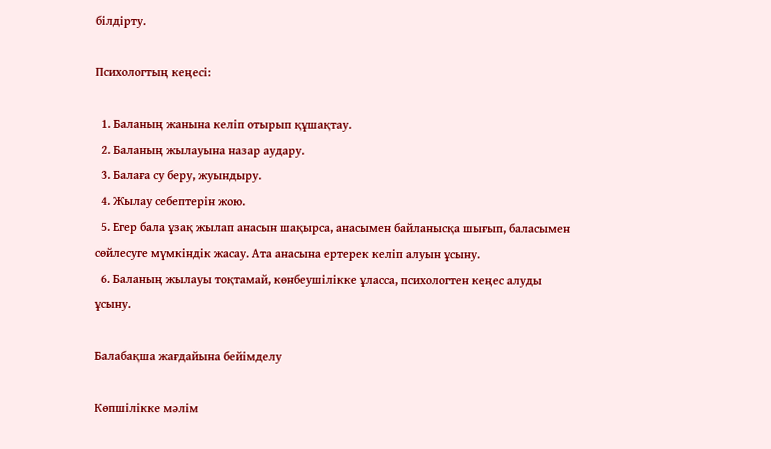білдірту.

Психологтың кеңесі:

  1. Баланың жанына келіп отырып құшақтау.
  2. Баланың жылауына назар аудару.
  3. Балаға су беру, жуындыру.
  4. Жылау себептерін жою.
  5. Егер бала ұзақ жылап анасын шақырса, анасымен байланысқа шығып, баласымен сөйлесуге мүмкіндік жасау. Ата анасына ертерек келіп алуын ұсыну.
  6. Баланың жылауы тоқтамай, көнбеушілікке ұласса, психологтен кеңес алуды ұсыну.

Балабақша жағдайына бейімделу

Көпшілікке мәлім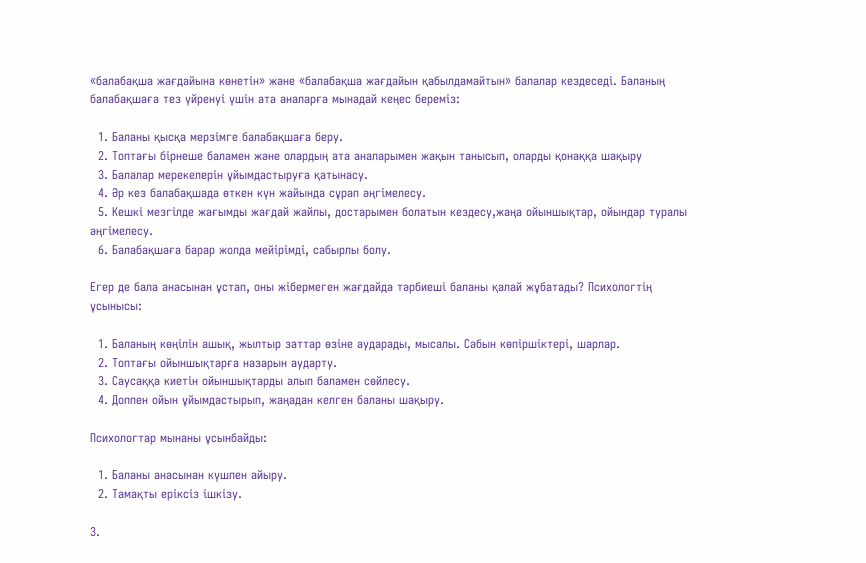«балабақша жағдайына көнетін» және «балабақша жағдайын қабылдамайтын» балалар кездеседі. Баланың балабақшаға тез үйренуі үшін ата аналарға мынадай кеңес береміз:

  1. Баланы қысқа мерзімге балабақшаға беру.
  2. Топтағы бірнеше баламен және олардың ата аналарымен жақын танысып, оларды қонаққа шақыру
  3. Балалар мерекелерін ұйымдастыруға қатынасу.
  4. Әр кез балабақшада өткен күн жайында сұрап әңгімелесу.
  5. Кешкі мезгілде жағымды жағдай жайлы, достарымен болатын кездесу,жаңа ойыншықтар, ойындар туралы әңгімелесу.
  6. Балабақшаға барар жолда мейірімді, сабырлы болу.

Егер де бала анасынан ұстап, оны жібермеген жағдайда тәрбиеші баланы қалай жұбатады? Психологтің ұсынысы:

  1. Баланың көңілін ашық, жылтыр заттар өзіне аударады, мысалы. Сабын көпіршіктері, шарлар.
  2. Топтағы ойыншықтарға назарын аударту.
  3. Саусаққа киетін ойыншықтарды алып баламен сөйлесу.
  4. Доппен ойын ұйымдастырып, жаңадан келген баланы шақыру.

Психологтар мынаны ұсынбайды:

  1. Баланы анасынан күшпен айыру.
  2. Тамақты еріксіз ішкізу.

3.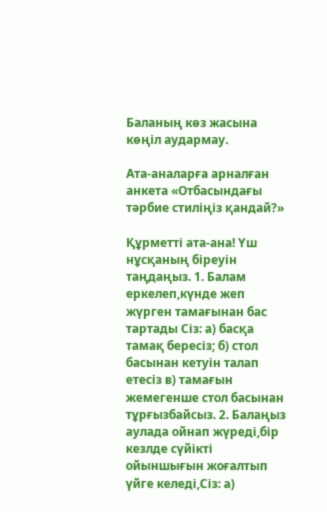Баланың көз жасына көңіл аудармау.

Ата-аналарға арналған анкета «Отбасындағы тәрбие стиліңіз қандай?»

Құрметті ата-ана! Үш нұсқаның біреуін таңдаңыз. 1. Балам еркелеп,күнде жеп жүрген тамағынан бас тартады Сіз: а) басқа тамақ бересіз; б) стол басынан кетуін талап етесіз в) тамағын жемегенше стол басынан тұрғызбайсыз. 2. Балаңыз аулада ойнап жүреді,бір кезлде сүйікті ойыншығын жоғалтып үйге келеді,Сіз: а)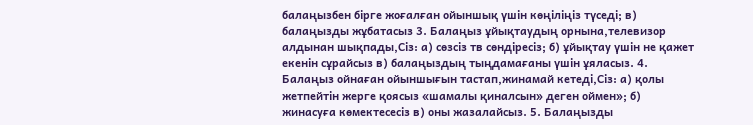балаңызбен бірге жоғалған ойыншық үшін көңіліңіз түседі; в) балаңызды жұбатасыз 3. Балаңыз ұйықтаудың орнына,телевизор алдынан шықпады,Сіз: а) сөзсіз тв сөндіресіз; б) ұйықтау үшін не қажет екенін сұрайсыз в) балаңыздың тыңдамағаны үшін ұяласыз. 4. Балаңыз ойнаған ойыншығын тастап,жинамай кетеді,Сіз: а) қолы жетпейтін жерге қоясыз «шамалы қиналсын» деген оймен»; б) жинасуға көмектесесіз в) оны жазалайсыз. 5. Балаңызды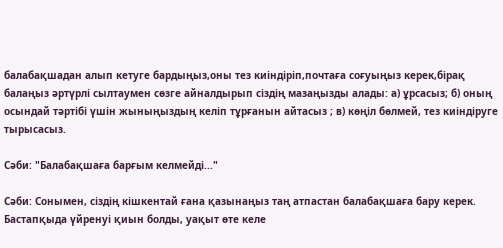балабақшадан алып кетуге бардыңыз,оны тез киіндіріп,почтаға соғуыңыз керек,бірақ балаңыз әртүрлі сылтаумен сөзге айналдырып сіздің мазаңызды алады: а) ұрсасыз; б) оның осындай тәртібі үшін жыныңыздың келіп тұрғанын айтасыз ; в) көңіл бөлмей, тез киіндіруге тырысасыз.

Сәби: "Балабақшаға барғым келмейді..."

Сәби: Сонымен, сіздің кішкентай ғана қазынаңыз таң атпастан балабақшаға бару керек. Бастапқыда үйренуі қиын болды, уақыт өте келе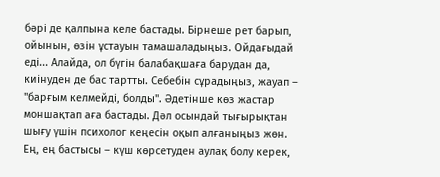бәрі де қалпына келе бастады. Бірнеше рет барып, ойынын, өзін ұстауын тамашаладыңыз. Ойдағыдай еді... Алайда, ол бүгін балабақшаға барудан да, киінуден де бас тартты. Себебін сұрадыңыз, жауап – "барғым келмейді, болды". Әдетінше көз жастар моншақтап аға бастады. Дәл осындай тығырықтан шығу үшін психолог кеңесін оқып алғаныңыз жөн. Ең, ең бастысы – күш көрсетуден аулақ болу керек,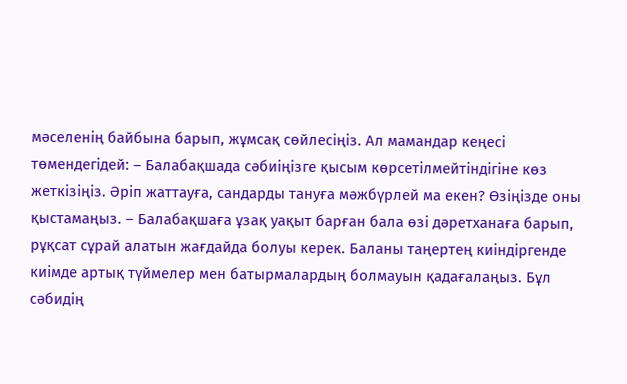мәселенің байбына барып, жұмсақ сөйлесіңіз. Ал мамандар кеңесі төмендегідей: – Балабақшада сәбиіңізге қысым көрсетілмейтіндігіне көз жеткізіңіз. Әріп жаттауға, сандарды тануға мәжбүрлей ма екен? Өзіңізде оны қыстамаңыз. – Балабақшаға ұзақ уақыт барған бала өзі дәретханаға барып, рұқсат сұрай алатын жағдайда болуы керек. Баланы таңертең киіндіргенде киімде артық түймелер мен батырмалардың болмауын қадағалаңыз. Бұл сәбидің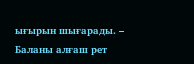ығырын шығарады. – Баланы алғаш рет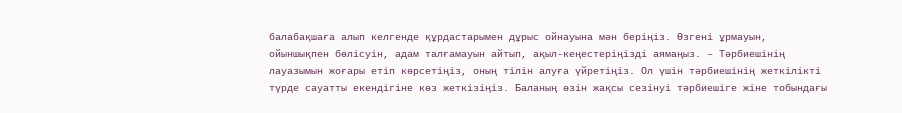балабақшаға алып келгенде құрдастарымен дұрыс ойнауына мән беріңіз. Өзгені ұрмауын, ойыншықпен бөлісуін, адам талғамауын айтып, ақыл-кеңестеріңізді аямаңыз. – Тәрбиешінің лауазымын жоғары етіп көрсетіңіз, оның тілін алуға үйретіңіз. Ол үшін тәрбиешінің жеткілікті түрде сауатты екендігіне көз жеткізіңіз. Баланың өзін жақсы сезінуі тәрбиешіге жіне тобындағы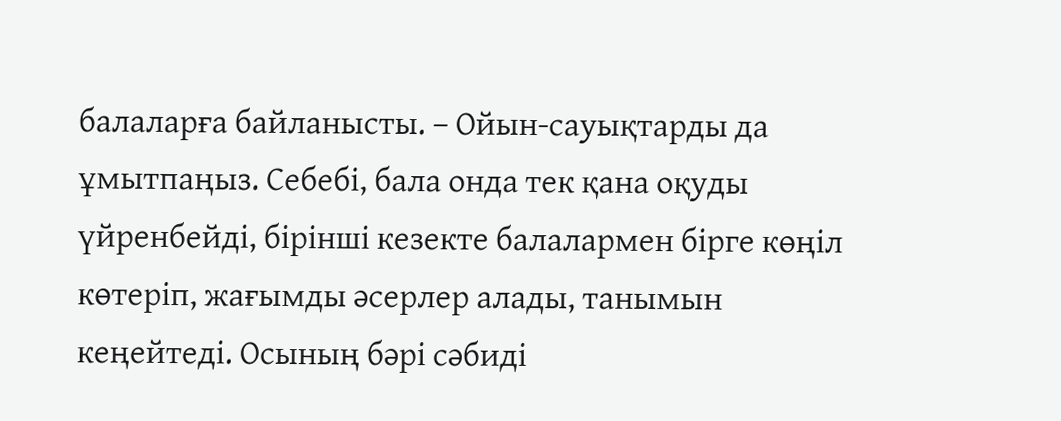балаларға байланысты. – Ойын-сауықтарды да ұмытпаңыз. Себебі, бала онда тек қана оқуды үйренбейді, бірінші кезекте балалармен бірге көңіл көтеріп, жағымды әсерлер алады, танымын кеңейтеді. Осының бәрі сәбиді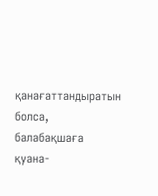қанағаттандыратын болса, балабақшаға қуана-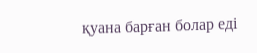қуана барған болар еді